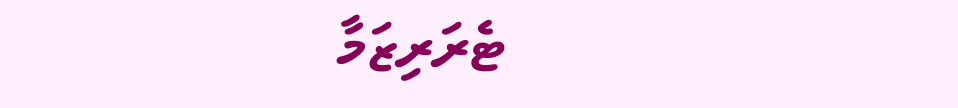ޓެރަރިޒަމާ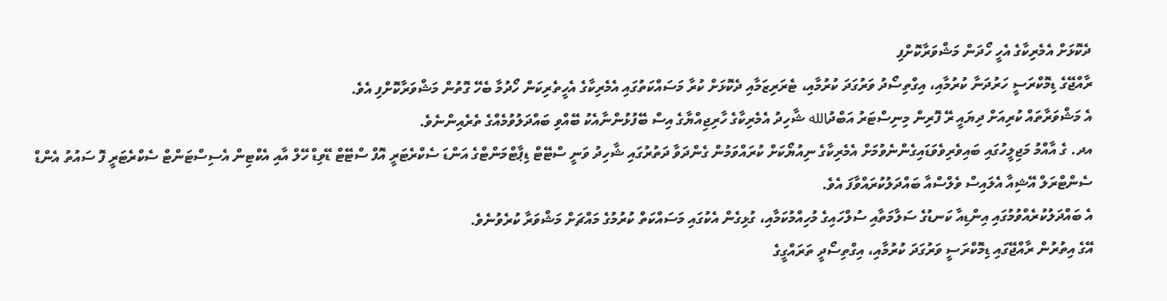ދެކޮޅަށް އެމެރިކާގެ އެހީ ހޯދަން މަޝްވަރާކޮށްފި
ރާއްޖޭގެ ޑިމޮކްރަސީ ހަރުދަނާ ކުރުމާއި، އިގްތިސޯދު ވަރުގަދަ ކުރުމާއި، ޓެރަރިޒަމާއި ދެކޮޅަށް ކުރާ މަސައްކަތުގައި އެމެރިކާގެ އެހީތެރިކަން ހޯދުމާ ބެހޭ ގޮތުން މަޝްވަރާކޮށްފި އެވެ.
އެ މަޝްވަރާތައް ކުރިއަށް ދިޔައީ ރޭ ފޮރިން މިނިސްޓަރު އަބްދުالله ޝާހިދު އެމެރިކާގެ ހާރިޖިއްޔާގެ އިސް ބޭފުޅުންނާއެކު ބޭއްވި ބައްދަލުވުމެއްގެ ތެރެއިންނެވެ.
އދ. ގެ އާއްމު މަޖިލީހުގައި ބައިވެރިވެވަޑައިގެންނެވުމަށް އެމެރިކާގެ ނިއުޔޯކަށް ކުރައްވަމުން ގެންދަވާ ދަތުރުގައި ޝާހިދު ވަނީ ސްޓޭޓް ޑިޕާޓްމަންޓްގެ އަންޑަ ސެކްރެޓަރީ އޮފް ސްޓޭޓް ޑޭވިޑް ހޭލް އާއި އެކްޓިން އެސިސްޓަންޓް ސެކްރެޓަރީ ފޮ ސައުތު އެންޑް ސެންޓްރަލް އޭޝިއާ އެލައިސް ވެލްސްއާ ބައްދަލުކުރައްވާފަ އެވެ.
އެ ބައްދަލުކުރެއްވުމުގައި އިންޑިއާ ކަނޑުގެ ސަލާމަތާއި ސުލްހައިގެ މުހިއްމުކަމާއި، ގުޅިގެން އެކުގައި މަސައްކަތް ކުރުމުގެ މައްޗަށް މަޝްވަރާ ކުރެވުނެވެ.
އޭގެ އިތުރުން ރާއްޖޭގައި ޑިމޮކްރަސީ ވަރުގަދަ ކުރުމާއި، އިގްތިސޯދީ ތަރައްގީގެ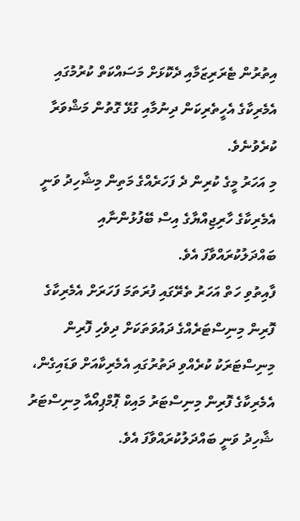އިތުރުން ޓެރަރިޒަމާއި ދެކޮޅަށް މަސައްކަތް ކުރުމުގައި އެމެރިކާގެ އެހީތެރިކަން ދިނުމާއި ގުޅޭ ގޮތުން މަޝްވަރާ ކުރެވުނެވެ.
މި އަހަރު މީގެ ކުރިން ދެ ފަހަރެއްގެ މަތިން މިޝާހިދު ވަނީ އެމެރިކާގެ ހާރިޖިއްޔާގެ އިސް ބޭފުޅުންނާއި ބައްދަލުކުރައްވާފަ އެވެ.
ފާއިތުވި ހަތް އަހަރު ތެރޭގައި ފުރަތަމަ ފަހަރަށް އެމެރިކާގެ ފޮރިން މިނިސްޓަރެއްގެ ދައުވަތަކަށް ދިވެހި ފޮރިން މިނިސްޓަރަކު ކުރެއްވި ދަތުރުގައި އެމެރިކާއަށް ވަޑައިގެން، އެމެރިކާގެ ފޮރިން މިނިސްޓަރު މައިކް ޕޮމްޕިއޯއާ މިނިސްޓަރު ޝާހިދު ވަނީ ބައްދަލުކުރައްވާފަ އެވެ.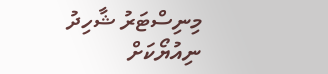މިނިސްޓަރު ޝާހިދު ނިއުޔޯކަށް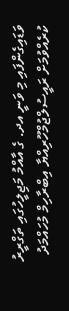ވަޑައިގެންފައި މި ވަނީ އދ. ގެ އާއްމު މަޖިލީހުގައި ތަގްރީރު ކުރެއްވުމަށް ރައީސުލްޖުމްހޫރިއްޔާ އިބްރާހިމް މުހައްމަދު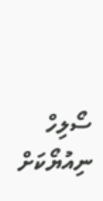ސޯލިހް ނިއުޔޯކަށް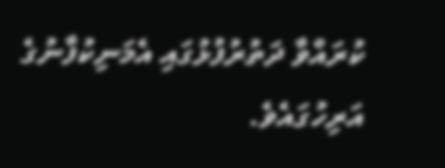ކުރައްވާ ދަތުރުފުޅުގައި އެމަނިކުފާނުގެ އަރިހުގައެވެ.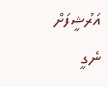އަރުޝީފަށް ނެގީ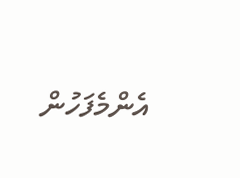އެންމެފަހުން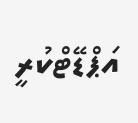އަޕްޑޭޓްކުރީ